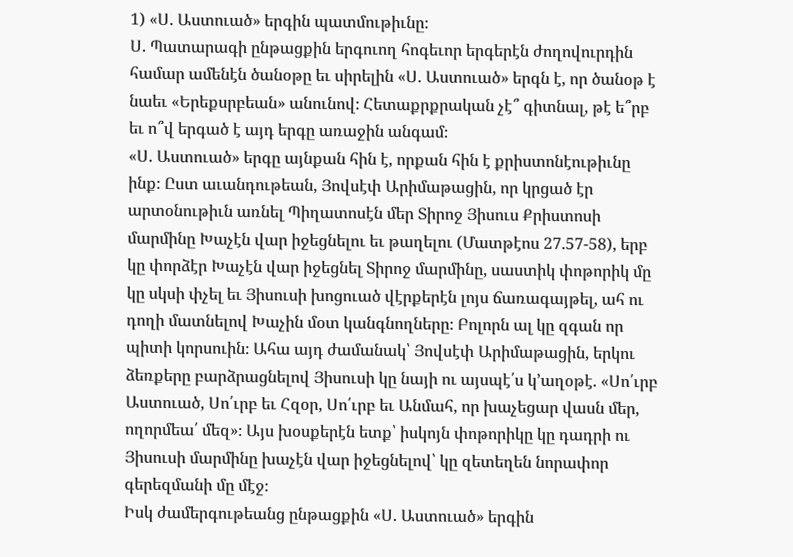1) «Ս. Աստուած» երգին պատմութիւնը։
Ս. Պատարագի ընթացքին երգուող հոգեւոր երգերէն ժողովուրդին համար ամենէն ծանօթը եւ սիրելին «Ս. Աստուած» երգն է, որ ծանօթ է նաեւ «Երեքսրբեան» անունով։ Հետաքրքրական չէ՞ գիտնալ, թէ ե՞րբ եւ ո՞վ երգած է այդ երգը առաջին անգամ։
«Ս. Աստուած» երգը այնքան հին է, որքան հին է քրիստոնէութիւնը ինք։ Ըստ աւանդութեան, Յովսէփ Արիմաթացին, որ կրցած էր արտօնութիւն առնել Պիղատոսէն մեր Տիրոջ Յիսուս Քրիստոսի մարմինը Խաչէն վար իջեցնելու եւ թաղելու (Մատթէոս 27.57-58), երբ կը փորձէր Խաչէն վար իջեցնել Տիրոջ մարմինը, սաստիկ փոթորիկ մը կը սկսի փչել եւ Յիսուսի խոցուած վէրքերէն լոյս ճառագայթել, ահ ու դողի մատնելով Խաչին մօտ կանգնողները։ Բոլորն ալ կը զգան որ պիտի կորսուին։ Ահա այդ ժամանակ՝ Յովսէփ Արիմաթացին, երկու ձեռքերը բարձրացնելով Յիսուսի կը նայի ու այսպէ՛ս կ’աղօթէ. «Սո՛ւրբ Աստուած, Սո՛ւրբ եւ Հզօր, Սո՛ւրբ եւ Անմահ, որ խաչեցար վասն մեր, ողորմեա՛ մեզ»։ Այս խօսքերէն ետք՝ իսկոյն փոթորիկը կը դադրի ու Յիսուսի մարմինը խաչէն վար իջեցնելով՝ կը զետեղեն նորափոր գերեզմանի մը մէջ։
Իսկ ժամերգութեանց ընթացքին «Ս. Աստուած» երգին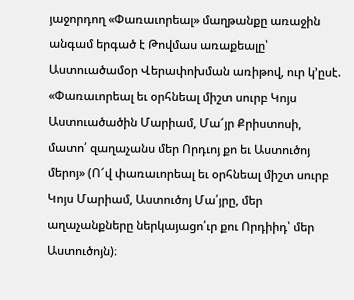յաջորդող «Փառաւորեալ» մաղթանքը առաջին անգամ երգած է Թովմաս առաքեալը՝ Աստուածամօր Վերափոխման առիթով, ուր կ’ըսէ. «Փառաւորեալ եւ օրհնեալ միշտ սուրբ Կոյս Աստուածածին Մարիամ, Մա՜յր Քրիստոսի, մատո՛ զաղաչանս մեր Որդւոյ քո եւ Աստուծոյ մերոյ» (Ո՜վ փառաւորեալ եւ օրհնեալ միշտ սուրբ Կոյս Մարիամ, Աստուծոյ Մա՛յրը, մեր աղաչանքները ներկայացո՛ւր քու Որդիիդ՝ մեր Աստուծոյն)։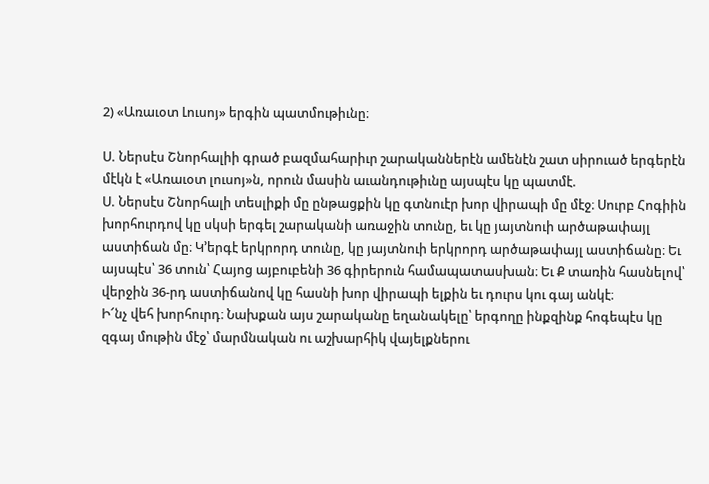2) «Առաւօտ Լուսոյ» երգին պատմութիւնը։

Ս. Ներսէս Շնորհալիի գրած բազմահարիւր շարականներէն ամենէն շատ սիրուած երգերէն մէկն է «Առաւօտ լուսոյ»ն, որուն մասին աւանդութիւնը այսպէս կը պատմէ.
Ս. Ներսէս Շնորհալի տեսլիքի մը ընթացքին կը գտնուէր խոր վիրապի մը մէջ։ Սուրբ Հոգիին խորհուրդով կը սկսի երգել շարականի առաջին տունը, եւ կը յայտնուի արծաթափայլ աստիճան մը։ Կ’երգէ երկրորդ տունը, կը յայտնուի երկրորդ արծաթափայլ աստիճանը։ Եւ այսպէս՝ 36 տուն՝ Հայոց այբուբենի 36 գիրերուն համապատասխան։ Եւ Ք տառին հասնելով՝ վերջին 36-րդ աստիճանով կը հասնի խոր վիրապի ելքին եւ դուրս կու գայ անկէ։
Ի՜նչ վեհ խորհուրդ։ Նախքան այս շարականը եղանակելը՝ երգողը ինքզինք հոգեպէս կը զգայ մութին մէջ՝ մարմնական ու աշխարհիկ վայելքներու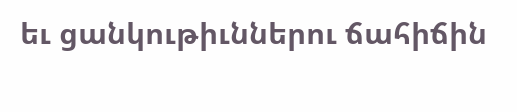եւ ցանկութիւններու ճահիճին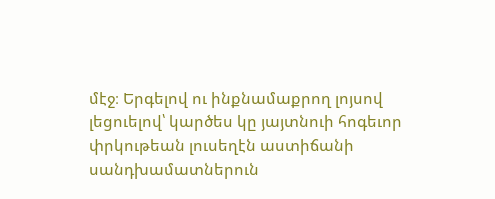մէջ։ Երգելով ու ինքնամաքրող լոյսով լեցուելով՝ կարծես կը յայտնուի հոգեւոր փրկութեան լուսեղէն աստիճանի սանդխամատներուն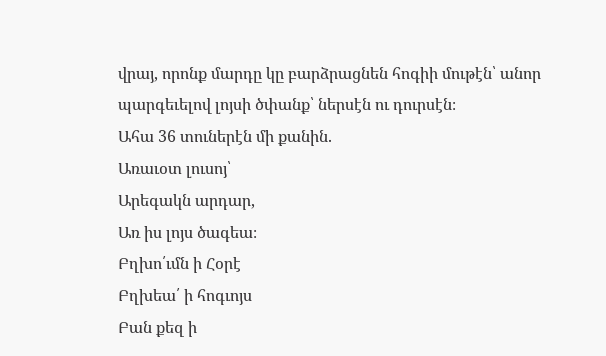վրայ, որոնք մարդը կը բարձրացնեն հոգիի մութէն՝ անոր պարգեւելով լոյսի ծփանք՝ ներսէն ու դուրսէն։
Ահա 36 տուներէն մի քանին.
Առաւօտ լուսոյ՝
Արեգակն արդար,
Առ իս լոյս ծագեա։
Բղխո՛ւմն ի Հօրէ
Բղխեա՛ ի հոգւոյս
Բան քեզ ի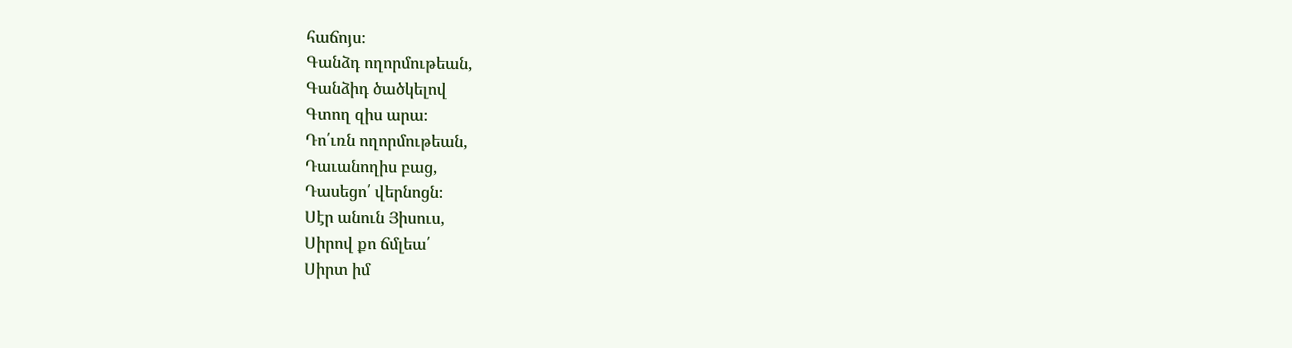հաճոյս։
Գանձդ ողորմութեան,
Գանձիդ ծածկելով
Գտող զիս արա։
Դո՛ւռն ողորմութեան,
Դաւանողիս բաց,
Դասեցո՛ վերնոցն։
Սէր անուն Յիսուս,
Սիրով քո ճմլեա՛
Սիրտ իմ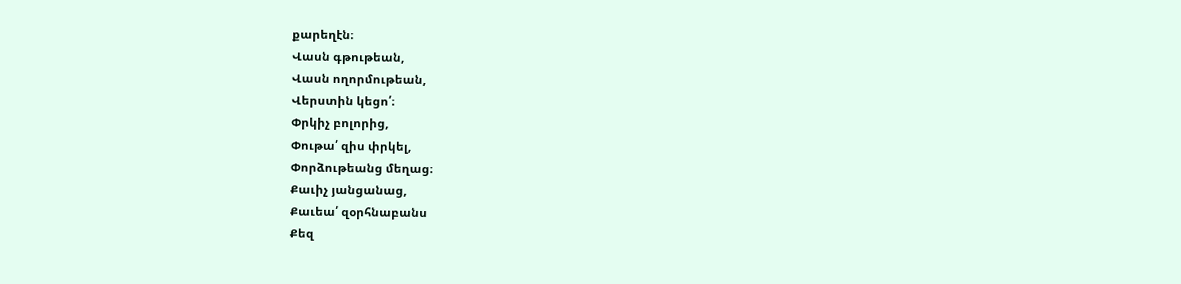քարեղէն։
Վասն գթութեան,
Վասն ողորմութեան,
Վերստին կեցո՛։
Փրկիչ բոլորից,
Փութա՛ զիս փրկել,
Փորձութեանց մեղաց։
Քաւիչ յանցանաց,
Քաւեա՛ զօրհնաբանս
Քեզ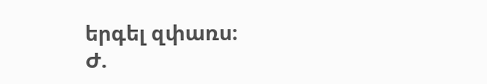երգել զփառս։
Ժ.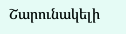Շարունակելի